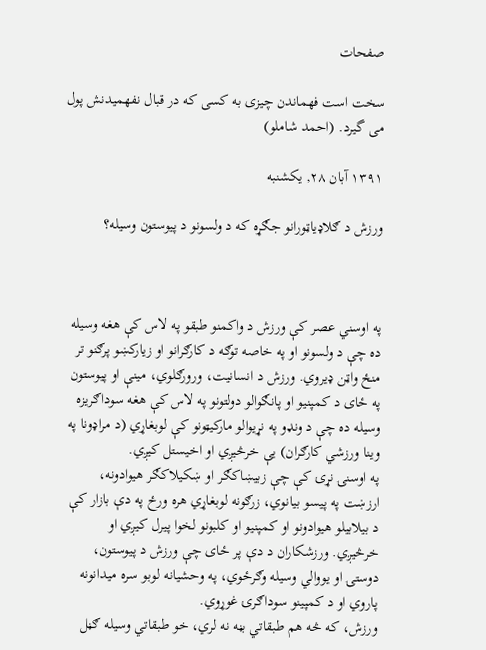صفحات

سخت است فهماندن چیزی به کسی که در قبال نفهمیدنش پول می گیرد. (احمد شاملو)

۱۳۹۱ آبان ۲۸, یکشنبه

ورزش د ګلاډياټورانو جګړه که د ولسونو د پيوستون وسيله؟



په اوسني عصر کې ورزش د واکمنو طبقو په لاس کې هغه وسیله ده چې د ولسونو او په خاصه توګه د کارګرانو او زیارکښو پرګنو تر منځ واټن ډیروي. ورزش د انسانیت، ورورګلوي، مینې او پیوستون په ځای د کمپنیو او پانګوالو دولتونو په لاس کې هغه سوداګریزه وسیله ده چې د ونډو په نړیوالو مارکیټونو کې لوبغاړي (د مراډونا په وینا ورزشي کارګران) یې خرڅیږي او اخیستل کیږي.
په اوسنۍ نړۍ کې چې زبيښاکګر او ښکیلاکګر هیوادونه، ارزښت په پيسو بیانوي، زرګونه لوبغاړي هره ورځ په دې بازار کې د بیلابیلو هیوادونو او کمپنیو او کلبونو لخوا پیرل کیږي او خرڅیږي. ورزشکاران د دې پر ځای چې ورزش د پیوستون، دوستۍ او یووالي وسیله وګرځوي، په وحشیانه لوبو سره میدانونه پاروي او د کمپینو سوداګرۍ غوړوي.
ورزش، که څه هم طبقاتي بڼه نه لري، خو طبقاتي وسیله ګڼل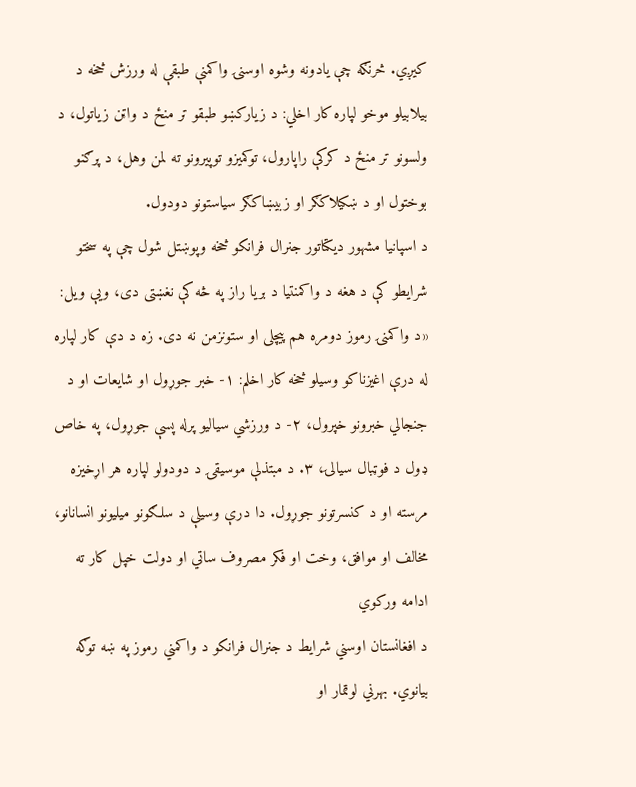کیږي. څرنګه چې یادونه وشوه اوسنۍ واکمنې طبقې له ورزش څخه د بیلابیلو موخو لپاره کار اخلي: د زیارکښو طبقو تر منځ د واټن زیاتول، د ولسونو تر منځ د کرکې راپارول، توکمیزو توپیرونو ته لمن وهل، د پرګنو بوختول او د ښکیلاکګر او زبیښاکګر سیاستونو دودول.
د اسپانیا مشهور دیکتاتور جنرال فرانکو څخه وپوښتل شول چې په سختو شرایطو کې د هغه د واکمنتیا د بریا راز په څه کې نغښتی دی، ویې ویل: «د واکمنۍ رموز دومره هم پیچلی او ستونزمن نه دی. زه د دې کار لپاره له درې اغیزناکو وسیلو څخه کار اخلم: ۱- خبر جوړول او شایعات او د جنجالي خبرونو خپرول، ۲- د ورزشي سیالیو پرله پسې جوړول، په خاص ډول د فوټبال سیالۍ، ۳. د مبتذلې موسیقۍ د دودولو لپاره هر اړخیزه مرسته او د کنسرتونو جوړول. دا درې وسیلې د سلګونو میلیونو انسانانو، مخالف او موافق، وخت او فکر مصروف ساتي او دولت خپل کار ته ادامه ورکوي
د افغانستان اوسني شرایط د جنرال فرانکو د واکمني رموز په ښه توګه بیانوي. بهرني لوټمار او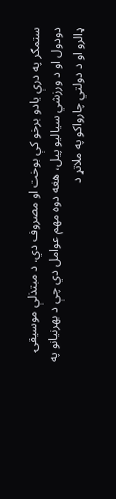ستمګر په درې یادو برخو کې بوخت او مصروف دي. د مبتذلې موسیقۍ دودول او د ورزشي سیالیو پیل، هغه دوه مهم عوامل دي چې د بهرنیانو په ډالرو او د دولتي چارواکو په ملاتړ د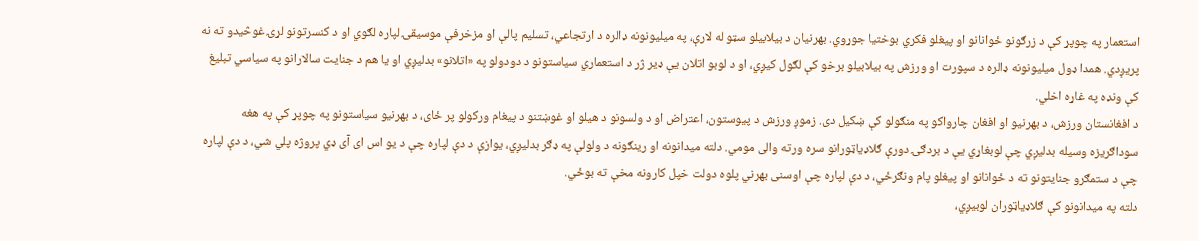استعمار په چوپړ کې د زرګونو ځوانانو او پیغلو فکري بوختیا جوړوي. بهرنیان د بیلابیلو سټو له لارې، په میلیونونه ډالره د ارتجاعي، تسلیم پالې او مزخرفې موسیقۍ لپاره لګوي او د کنسرتونو لړۍ غوڅیدو ته نه پریږدي. همدا ډول میلیونونه ډالره د سپورت او ورزش په بیلابیلو برخو کې لګول کیږي، او د لوبو اتلان یې ډیر ژر د استعماري سیاستونو د دودولو په «اتلانو» بدلیږي او یا هم د جنایت سالارانو په سیاسي تبلیغ کې ونډه په غاړه اخلي.
د افغانستان ورزش، د بهرنیو او افغان چارواکو په منګولو کې ښکیل دی. زموږ ورزش د پیوستون، اعتراض او د ولسونو د هیلو او غوښتنو د پیغام ورکولو پر ځای، د بهرنیو سیاستونو په چوپړ کې په هغه سوداګریزه وسیله بدلیږي چې لوبغاړي یې د بردګۍ دورې ګلاډیاټورانو سره ورته والی مومي. دلته میدانونه او رینګونه د ولولې په ډګر بدلیږي، یوازې د دې لپاره چې د یو اس ای آی ډي پروژه پلي شي، د دې لپاره چې د ستمګرو جنایتونو ته د ځوانانو او پیغلو پام ونګرځي، د دې لپاره چې اوسنی بهرني پلوه دولت خپل کارونه مخې ته بوځي.
دلته په میدانونو کې ګلاډیاټوران لوبیږي،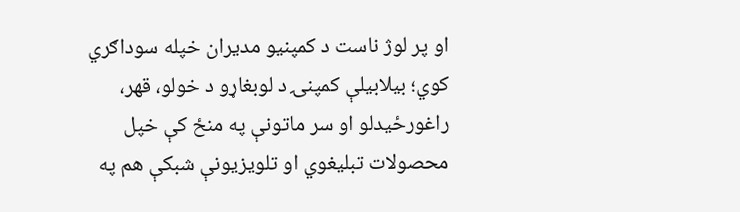او پر لوژ ناست د کمپنیو مدیران خپله سوداګري کوي؛ بیلابیلې کمپنۍ د لوبغاړو د خولو، قهر، راغورځیدلو او سر ماتونې په منځ کې خپل محصولات تبلیغوي او تلویزیونې شبکې هم په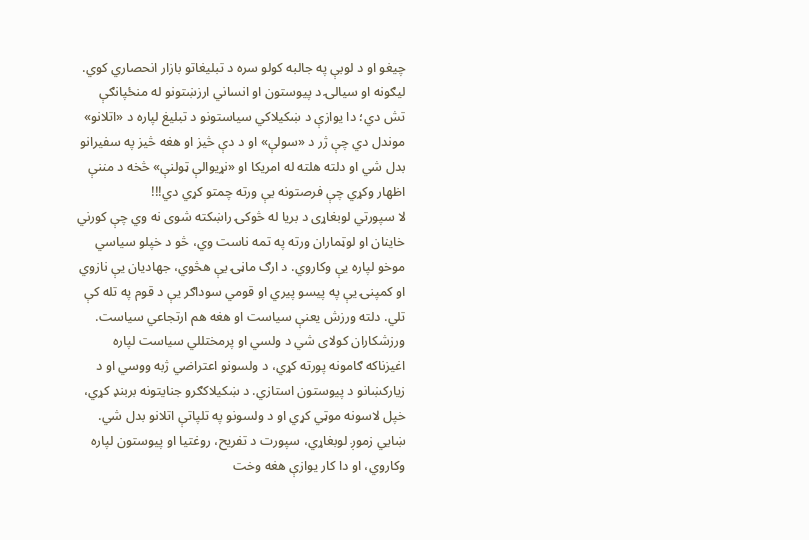چیغو او د لوبې په جالبه کولو سره د تبلیغاتو بازار انحصاري کوي.
لیګونه او سیالۍ د پیوستون او انساني ارزښتونو له منځپانګې تش دي؛ دا یوازې د ښکیلاکي سیاستونو د تبلیغ لپاره د «اتلانو» موندل دي چې ژر د «سولې» او د دې څیز او هغه څيز په سفیرانو بدل شي او دلته هلته له امریکا او «نړیوالې ټولنې» څخه د مننې اظهار وکړي چې فرصتونه یې ورته چمتو کړي دي!!!
لا سپورتي لوبغاړی د بریا له څوکۍ راښکته شوی نه وي چې کورني خاینان او لوټماران ورته په تمه ناست وي، څو د خپلو سیاسي موخو لپاره یې وکاروي. د ارګ ماڼۍ یې هڅوي، جهادیان یې نازوي او کمپنۍ یې په پیسو پیري او قومي سوداګر یې د قوم په تله کې تلي. دلته ورزش یعنې سیاست او هغه هم ارتجاعي سیاست.
ورزشکاران کولای شي د ولسي او پرمختللي سیاست لپاره اغیزناکه ګامونه پورته کړي، د ولسونو اعتراضي ژبه ووسي او د زیارکښانو د پیوستون استازي. د ښکیلاکګرو جنایتونه بربنډ کړي، خپل لاسونه موټي کړي او د ولسونو په تلپاتې اتلانو بدل شي. ښايي زموږ لوبغاړي، سپورت د تفریح، روغتیا او پیوستون لپاره وکاروي، او دا کار یوازې هغه وخت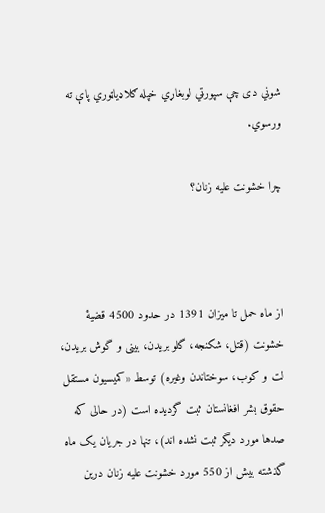شوني دی چې سپورټي لوبغاړي خپله ګلاډیاټوري پاې ته ورسوي.

چرا خشونت علیه زنان؟



از ماه حمل تا میزان 1391 در حدود 4500 قضیۀ خشونت (قتل، شکنجه، گلو بریدن، بینی و گوش بریدن، لت و کوب، سوختاندن وغیره) توسط «کمیسیون مستقل حقوق بشر افغانستان ثبت گردیده است (در حالی که صدها مورد دیگر ثبت نشده اند)، تنها در جریان یک ماه گذشته بیش از 550 مورد خشونت علیه زنان درین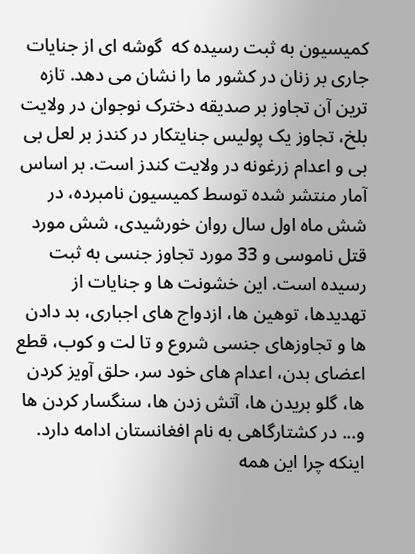کمیسیون به ثبت رسیده که  گوشه ای از جنایات جاری بر زنان در کشور ما را نشان می دهد. تازه ترین آن تجاوز بر صدیقه دخترک نوجوان در ولایت بلخ، تجاوز یک پولیس جنایتکار در کندز بر لعل بی بی و اعدام زرغونه در ولایت کندز است. بر اساس آمار منتشر شده توسط کمیسیون نامبرده، در شش ماه اول سال روان خورشیدی، شش مورد قتل ناموسی و 33 مورد تجاوز جنسی به ثبت رسیده است. این خشونت ها و جنایات از تهدیدها، توهین ها، ازدواج های اجباری، بد دادن ها و تجاوزهای جنسی شروع و تا لت و کوب، قطع اعضای بدن، اعدام های خود سر، حلق آویز کردن ها، گلو بریدن ها، آتش زدن ها، سنگسار کردن ها و... در کشتارگاهی به نام افغانستان ادامه دارد. اینکه چرا این همه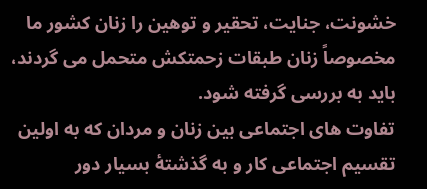خشونت، جنایت، تحقیر و توهین را زنان کشور ما مخصوصاً زنان طبقات زحمتکش متحمل می گردند، باید به بررسی گرفته شود.
تفاوت های اجتماعی بین زنان و مردان که به اولین تقسیم اجتماعی کار و به گذشتۀ بسیار دور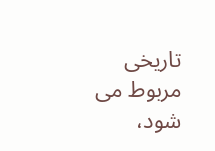تاریخی مربوط می شود،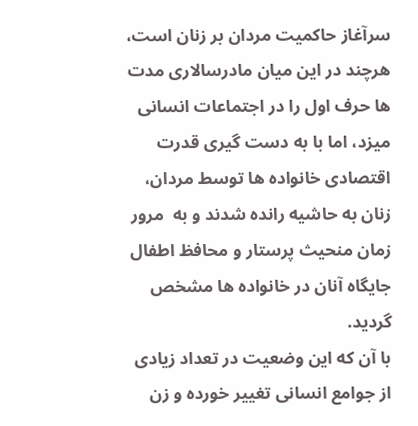سرآغاز حاکمیت مردان بر زنان است، هرچند در این میان مادرسالاری مدت ها حرف اول را در اجتماعات انسانی میزد، اما با به دست گیری قدرت اقتصادی خانواده ها توسط مردان، زنان به حاشیه رانده شدند و به  مرور زمان منحیث پرستار و محافظ اطفال جایگاه آنان در خانواده ها مشخص گردید.
با آن که این وضعیت در تعداد زیادی از جوامع انسانی تغییر خورده و زن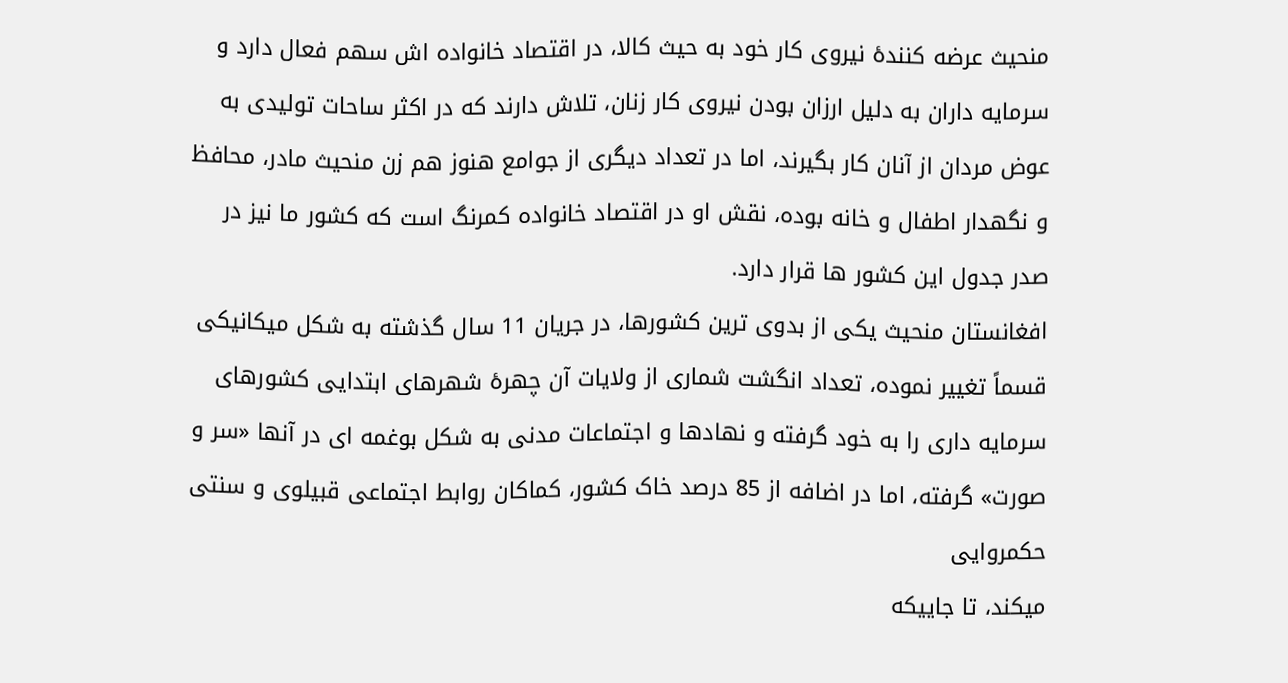منحیث عرضه کنندۀ نیروی کار خود به حیث کالا، در اقتصاد خانواده اش سهم فعال دارد و سرمایه داران به دلیل ارزان بودن نیروی کار زنان، تلاش دارند که در اکثر ساحات تولیدی به عوض مردان از آنان کار بگیرند، اما در تعداد دیگری از جوامع هنوز هم زن منحیث مادر، محافظ و نگهدار اطفال و خانه بوده، نقش او در اقتصاد خانواده کمرنگ است که کشور ما نیز در صدر جدول این کشور ها قرار دارد.
افغانستان منحیث یکی از بدوی ترین کشورها، در جریان 11 سال گذشته به شکل میکانیکی قسماً تغییر نموده، تعداد انگشت شماری از ولایات آن چهرۀ شهرهای ابتدایی کشورهای سرمایه داری را به خود گرفته و نهادها و اجتماعات مدنی به شکل بوغمه ای در آنها «سر و صورت» گرفته، اما در اضافه از 85 درصد خاک کشور، کماکان روابط اجتماعی قبیلوی و سنتی حکمروایی
میکند، تا جاییکه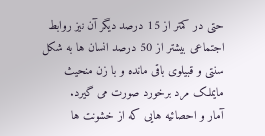حتی در کمتر از 15 درصد دیگر آن نیز روابط اجتماعی بیشتر از 50 درصد انسان ها به شکل سنتی و قبیلوی باقی مانده و با زن منحیث مایملک مرد برخورد صورت می گیرد.
آمار و احصائیه هایی که از خشونت ها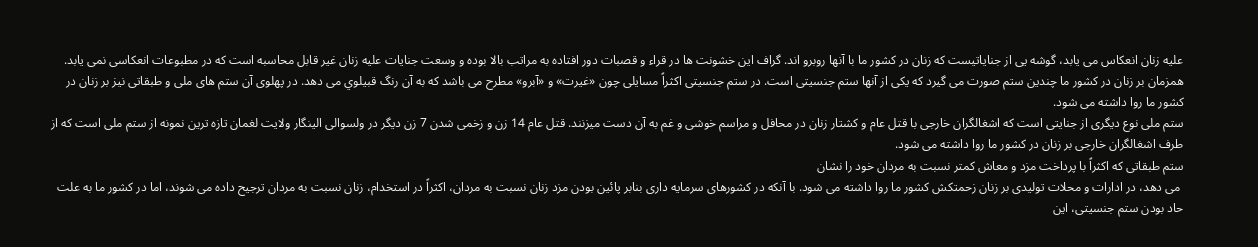علیه زنان انعکاس می یابد، گوشه یی از جنایاتیست که زنان در کشور ما با آنها روبرو اند. گراف این خشونت ها در قراء و قصبات دور افتاده به مراتب بالا بوده و وسعت جنایات علیه زنان غیر قابل محاسبه است که در مطبوعات انعکاسی نمی یابد.
همزمان بر زنان در کشور ما چندین ستم صورت می گیرد که یکی از آنها ستم جنسیتی است. در ستم جنسیتی اکثراً مسایلی چون «غیرت» و «آبرو» مطرح می باشد که به آن رنگ قبيلوي می دهد. در پهلوی آن ستم های ملی و طبقاتی نیز بر زنان در کشور ما روا داشته می شود.
ستم ملی نوع دیگری از جنایتی است که اشغالگران خارجی با قتل عام و کشتار زنان در محافل و مراسم خوشی و غم به آن دست میزنند. قتل عام 14 زن و زخمی شدن 7 زن دیگر در ولسوالی الینگار ولایت لغمان تازه ترین نمونه از ستم ملی است که از طرف اشغالگران خارجی بر زنان در کشور ما روا داشته می شود.
ستم طبقاتی که اکثراً با پرداخت مزد و معاش کمتر نسبت به مردان خود را نشان
 می دهد، در ادارات و محلات تولیدی بر زنان زحمتکش کشور ما روا داشته می شود. با آنکه در کشورهای سرمایه داری بنابر پائین بودن مزد زنان نسبت به مردان، اکثراً در استخدام، زنان نسبت به مردان ترجیح داده می شوند، اما در کشور ما به علت حاد بودن ستم جنسیتی، این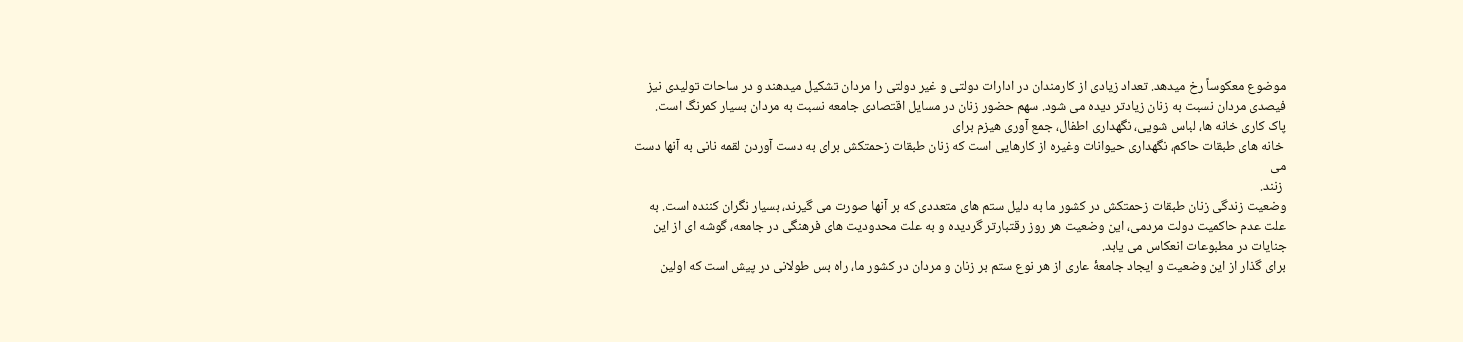موضوع معکوساً رخ میدهد. تعداد زیادی از کارمندان در ادارات دولتی و غیر دولتی را مردان تشکیل میدهند و در ساحات تولیدی نیز فیصدی مردان نسبت به زنان زیادتر دیده می شود. سهم حضور زنان در مسایل اقتصادی جامعه نسبت به مردان بسیار کمرنگ است.
پاک کاری خانه ها، لباس شویی، نگهداری اطفال، جمع آوری هیزم برای
 خانه های طبقات حاکم، نگهداری حیوانات وغیره از کارهایی است که زنان طبقات زحمتکش برای به دست آوردن لقمه نانی به آنها دست می
 زنند.
وضعیت زندگی زنان طبقات زحمتکش در کشور ما به دلیل ستم های متعددی که بر آنها صورت می گیرند، بسیار نگران کننده است. به علت عدم حاکمیت دولت مردمی، این وضعیت هر روز رقتبارتر گردیده و به علت محدودیت های فرهنگی در جامعه، گوشه ای از این جنایات در مطبوعات انعکاس می یابد.
برای گذار از این وضعیت و ایجاد جامعۀ عاری از هر نوع ستم بر زنان و مردان در کشور ما، راه بس طولانی در پیش است که اولین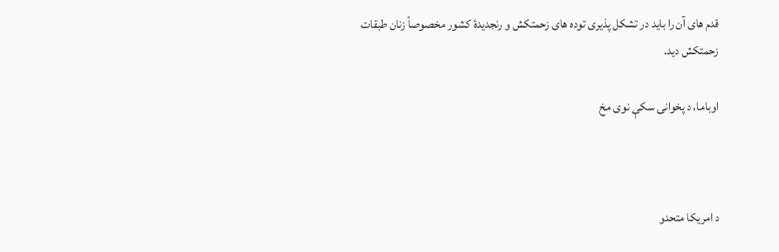قدم های آن را باید در تشکل پذیری توده های زحمتکش و رنجدیدۀ کشور مخصوصاً زنان طبقات زحمتکش دید.

اوباما، د پخوانۍ سکې نوی مخ



د امريکا متحدو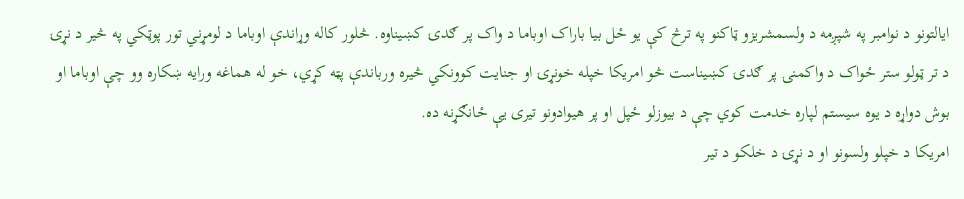ايالتونو د نوامبر په شپږمه د ولسمشريزو ټاکنو په ترڅ کې يو ځل بيا باراک اوباما د واک پر ګدۍ کښیناوه. څلور کاله وړاندې اوباما د لومړني تور پوټکي په څیر د نړۍ د تر ټولو ستر ځواک د واکمنۍ پر ګدۍ کښیناست څو امریکا خپله خونړۍ او جنایت کوونکي څیره ورباندې پټه کړي، خو له هماغه ورایه ښکاره وو چې اوباما او بوش دواړه د یوه سیستم لپاره خدمت کوي چې د بیوزلو ځپل او پر هیوادونو تیری یې ځانګړنه ده.
امریکا د خپلو ولسونو او د نړۍ د خلکو د تیر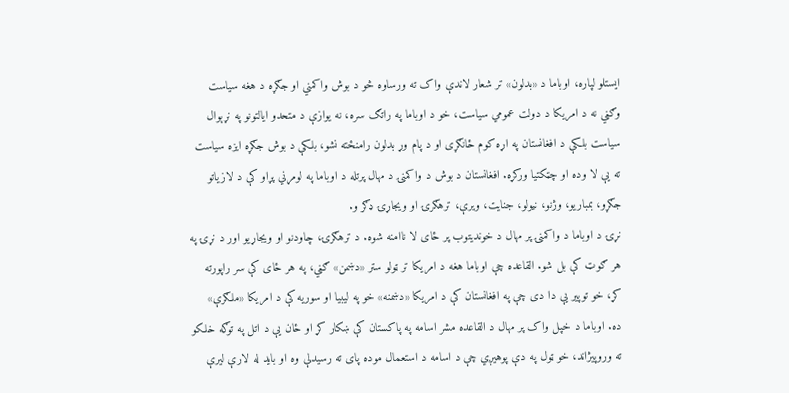ایستلو لپاره، اوباما د «بدلون» تر شعار لاندې واک ته ورساوه څو د بوش واکمني او جګړه د هغه سیاست وګڼي نه د امریکا د دولت عمومي سیاست، خو د اوباما په راتګ سره، نه يوازې د متحدو ايالتونو په نړېوال سياست بلکې د افغانستان په اړه کوم ځانګړی او د پام وړ بدلون رامنځته نشو، بلکې د بوش جګړه ايزه سياست ته يې لا وده او چټکتيا ورکړه. افغانستان د بوش د واکمنۍ د مهال پرتله د اوباما په لومړني پړاو کې د لازیاتو جګړو، بمباریو، وژنو، نیولو، جنایت، ویرې، ترهګرۍ او ویجاړۍ ډګر و.
نړۍ د اوباما د واکمنۍ پر مهال د خوندیتوب پر ځای لا ناامنه شوه. د ترهګرۍ، چاودنو او ویجاړیو اور د نړۍ په هر ګوټ کې بل شو. القاعده چې اوباما هغه د امریکا تر ټولو ستر «دښمن» ګڼي، په هر ځای کې سر راپورته کړ، خو توپیر یې دا دی چې په افغانستان کې د امریکا «دښمنه» خو په لیبیا او سوریه کې د امریکا «ملګرې» ده. اوباما د خپل واک پر مهال د القاعده مشر اسامه په پاکستان کې ښکار کړ او ځان یې د اتل په توګه خلکو ته وروپیژاند، خو ټول په دې پوهیږي چې د اسامه د استعمال موده پای ته رسیدلې وه او باید له لارې لیرې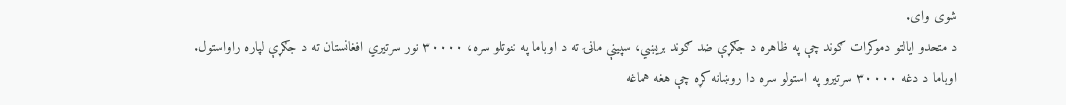شوی وای.
د متحدو ايالتو دموکرات ګوند چې په ظاهره د جګړې ضد ګوند بريښي، سپينې ماڼۍ ته د اوباما په ننوتلو سره، ۳۰۰۰۰ نور سرتيري افغانستان ته د جګړې لپاره راواستول. اوباما د دغه ۳۰۰۰۰ سرتيرو په استولو سره دا روښانه کړه چې هغه هماغه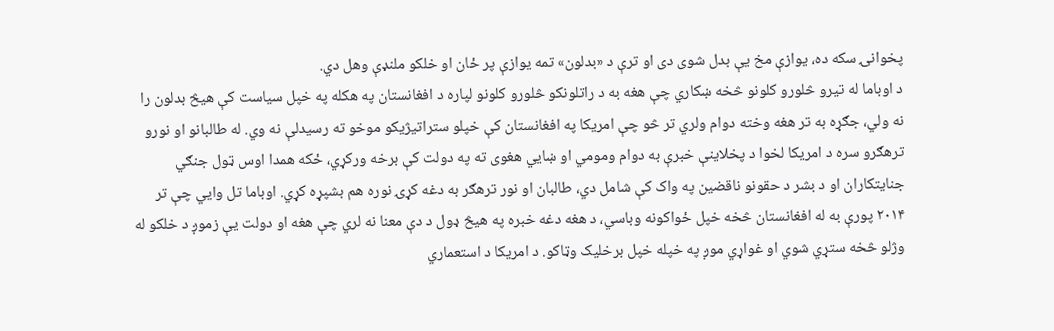پخوانۍ سکه ده، يوازې مخ يې بدل شوی دی او ترې د «بدلون» تمه يوازې پر ځان او خلکو ملنډې وهل دي.
د اوباما له تیرو څلورو کلونو څخه ښکاري چې هغه به د راتلونکو څلورو کلونو لپاره د افغانستان په هکله په خپل سیاست کې هیڅ بدلون را نه ولي، جګړه به تر هغه وخته دوام ولري تر څو چې امریکا په افغانستان کې خپلو ستراتیژیکو موخو ته رسیدلې نه وي. له طالبانو او نورو ترهګرو سره د امریکا لخوا د پخلاینې خبرې به دوام ومومي او ښایي هغوی ته په دولت کې برخه ورکړي، ځکه همدا اوس ټول جنګي جنایتکاران او د بشر د حقونو ناقضین په واک کې شامل دي، طالبان او نور ترهګر به دغه کړۍ نوره هم بشپړه کړي. اوباما تل وایي چې تر ۲۰۱۴ پورې به له افغانستان څخه خپل ځواکونه وباسي، د هغه دغه خبره په هیڅ ډول د دې معنا نه لري چې هغه او دولت یې زموږ د خلکو له وژلو څخه ستړي شوي او غواړي موږ په خپله خپل برخلیک وټاکو. د امریکا د استعماري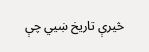څیرې تاریخ ښیي چې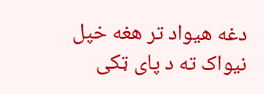دغه هیواد تر هغه خپل نیواک ته د پای ټکی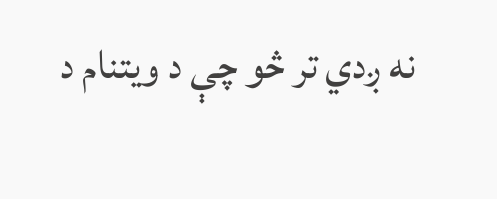نه ږدي تر څو چې د ویتنام د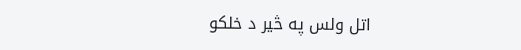اتل ولس په څیر د خلکو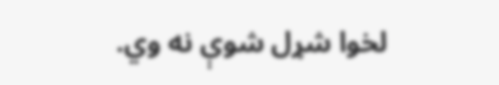لخوا شړل شوې نه وي.